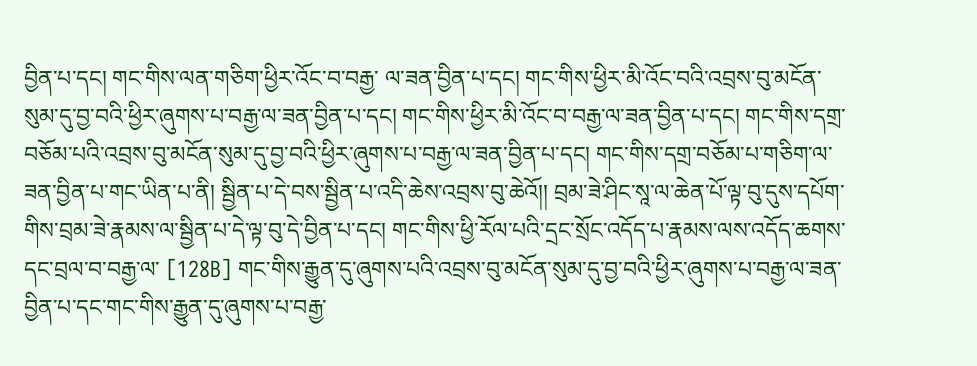བྱིན་པ་དང། གང་གིས་ལན་གཅིག་ཕྱིར་འོང་བ་བརྒྱ་ ལ་ཟན་བྱིན་པ་དང། གང་གིས་ཕྱིར་མི་འོང་བའི་འབྲས་བུ་མངོན་སུམ་དུ་བྱ་བའི་ཕྱིར་ཞུགས་པ་བརྒྱ་ལ་ཟན་བྱིན་པ་དང། གང་གིས་ཕྱིར་མི་འོང་བ་བརྒྱ་ལ་ཟན་བྱིན་པ་དང། གང་གིས་དགྲ་ བཅོམ་པའི་འབྲས་བུ་མངོན་སུམ་དུ་བྱ་བའི་ཕྱིར་ཞུགས་པ་བརྒྱ་ལ་ཟན་བྱིན་པ་དང། གང་གིས་དགྲ་བཅོམ་པ་གཅིག་ལ་ཟན་བྱིན་པ་གང་ཡིན་པ་ནི། སྦྱིན་པ་དེ་བས་སྦྱིན་པ་འདི་ཆེས་འབྲས་བུ་ཆེའོ།། བྲམ་ཟེ་ཤིང་སཱ་ལ་ཆེན་པོ་ལྟ་བུ་དུས་དཔོག་གིས་བྲམ་ཟེ་རྣམས་ལ་སྦྱིན་པ་དེ་ལྟ་བུ་དེ་བྱིན་པ་དང། གང་གིས་ཕྱི་རོལ་པའི་དྲང་སྲོང་འདོད་པ་རྣམས་ལས་འདོད་ཆགས་དང་བྲལ་བ་བརྒྱ་ལ་ [128B] གང་གིས་རྒྱུན་དུ་ཞུགས་པའི་འབྲས་བུ་མངོན་སུམ་དུ་བྱ་བའི་ཕྱིར་ཞུགས་པ་བརྒྱ་ལ་ཟན་བྱིན་པ་དང་གང་གིས་རྒྱུན་དུ་ཞུགས་པ་བརྒྱ་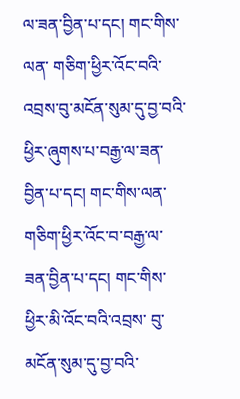ལ་ཟན་བྱིན་པ་དང། གང་གིས་ལན་ གཅིག་ཕྱིར་འོང་བའི་འབྲས་བུ་མངོན་སུམ་དུ་བྱ་བའི་ཕྱིར་ཞུགས་པ་བརྒྱ་ལ་ཟན་བྱིན་པ་དང། གང་གིས་ལན་གཅིག་ཕྱིར་འོང་བ་བརྒྱ་ལ་ཟན་བྱིན་པ་དང། གང་གིས་ཕྱིར་མི་འོང་བའི་འབྲས་ བུ་མངོན་སུམ་དུ་བྱ་བའི་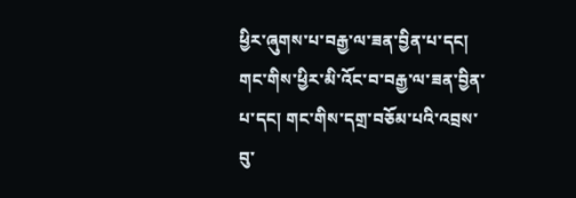ཕྱིར་ཞུགས་པ་བརྒྱ་ལ་ཟན་བྱིན་པ་དང། གང་གིས་ཕྱིར་མི་འོང་བ་བརྒྱ་ལ་ཟན་བྱིན་པ་དང། གང་གིས་དགྲ་བཅོམ་པའི་འབྲས་བུ་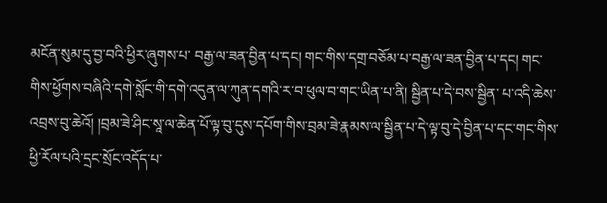མངོན་སུམ་དུ་བྱ་བའི་ཕྱིར་ཞུགས་པ་ བརྒྱ་ལ་ཟན་བྱིན་པ་དང། གང་གིས་དགྲ་བཅོམ་པ་བརྒྱ་ལ་ཟན་བྱིན་པ་དང། གང་གིས་ཕྱོགས་བཞིའི་དགེ་སློང་གི་དགེ་འདུན་ལ་ཀུན་དགའི་ར་བ་ཕུལ་བ་གང་ཡིན་པ་ནི། སྦྱིན་པ་དེ་བས་སྦྱིན་ པ་འདི་ཆེས་འབྲས་བུ་ཆེའོ། །བྲམ་ཟེ་ཤིང་སཱ་ལ་ཆེན་པོ་ལྟ་བུ་དུས་དཔོག་གིས་བྲམ་ཟེ་རྣམས་ལ་སྦྱིན་པ་དེ་ལྟ་བུ་དེ་བྱིན་པ་དང་གང་གིས་ཕྱི་རོལ་པའི་དྲང་སྲོང་འདོད་པ་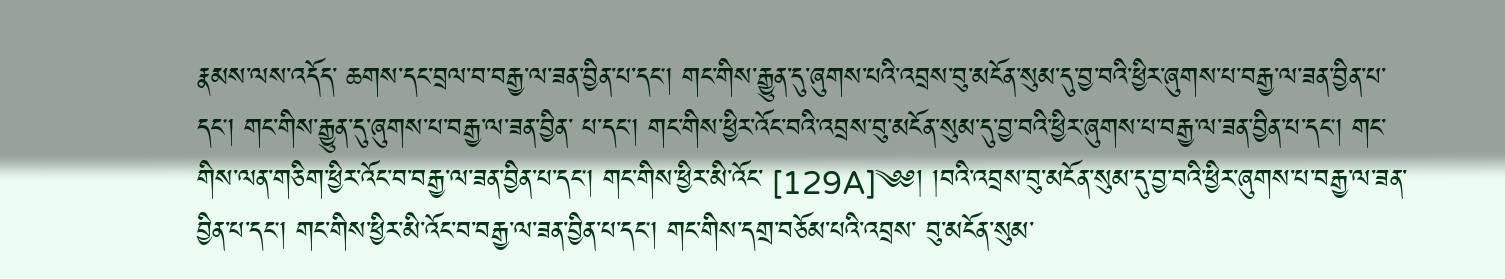རྣམས་ལས་འདོད་ ཆགས་དང་བྲལ་བ་བརྒྱ་ལ་ཟན་བྱིན་པ་དང། གང་གིས་རྒྱུན་དུ་ཞུགས་པའི་འབྲས་བུ་མངོན་སུམ་དུ་བྱ་བའི་ཕྱིར་ཞུགས་པ་བརྒྱ་ལ་ཟན་བྱིན་པ་དང། གང་གིས་རྒྱུན་དུ་ཞུགས་པ་བརྒྱ་ལ་ཟན་བྱིན་ པ་དང། གང་གིས་ཕྱིར་འོང་བའི་འབྲས་བུ་མངོན་སུམ་དུ་བྱ་བའི་ཕྱིར་ཞུགས་པ་བརྒྱ་ལ་ཟན་བྱིན་པ་དང། གང་གིས་ལན་གཅིག་ཕྱིར་འོང་བ་བརྒྱ་ལ་ཟན་བྱིན་པ་དང། གང་གིས་ཕྱིར་མི་འོང་ [129A]༄༅། །བའི་འབྲས་བུ་མངོན་སུམ་དུ་བྱ་བའི་ཕྱིར་ཞུགས་པ་བརྒྱ་ལ་ཟན་བྱིན་པ་དང། གང་གིས་ཕྱིར་མི་འོང་བ་བརྒྱ་ལ་ཟན་བྱིན་པ་དང། གང་གིས་དགྲ་བཅོམ་པའི་འབྲས་ བུ་མངོན་སུམ་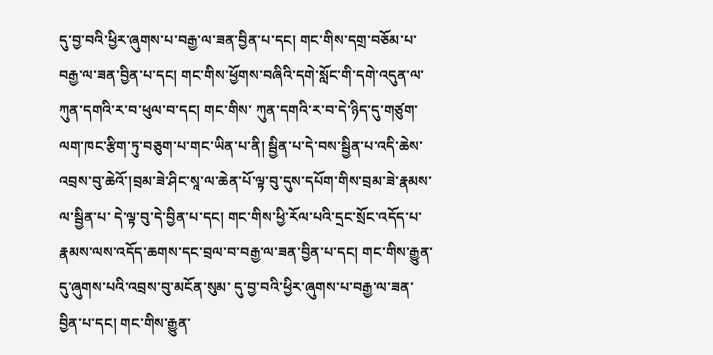དུ་བྱ་བའི་ཕྱིར་ཞུགས་པ་བརྒྱ་ལ་ཟན་བྱིན་པ་དང། གང་གིས་དགྲ་བཅོམ་པ་བརྒྱ་ལ་ཟན་བྱིན་པ་དང། གང་གིས་ཕྱོགས་བཞིའི་དགེ་སློང་གི་དགེ་འདུན་ལ་ཀུན་དགའི་ར་བ་ཕུལ་བ་དང། གང་གིས་ ཀུན་དགའི་ར་བ་དེ་ཉིད་དུ་གཙུག་ལག་ཁང་རྩིག་ཏུ་བཅུག་པ་གང་ཡིན་པ་ནི། སྦྱིན་པ་དེ་བས་སྦྱིན་པ་འདི་ཆེས་འབྲས་བུ་ཆེའོ་།བྲམ་ཟེ་ཤིང་སཱ་ལ་ཆེན་པོ་ལྟ་བུ་དུས་དཔོག་གིས་བྲམ་ཟེ་རྣམས་ལ་སྦྱིན་པ་ དེ་ལྟ་བུ་དེ་བྱིན་པ་དང། གང་གིས་ཕྱི་རོལ་པའི་དྲང་སྲོང་འདོད་པ་རྣམས་ལས་འདོད་ཆགས་དང་བྲལ་བ་བརྒྱ་ལ་ཟན་བྱིན་པ་དང། གང་གིས་རྒྱུན་དུ་ཞུགས་པའི་འབྲས་བུ་མངོན་སུམ་ དུ་བྱ་བའི་ཕྱིར་ཞུགས་པ་བརྒྱ་ལ་ཟན་བྱིན་པ་དང། གང་གིས་རྒྱུན་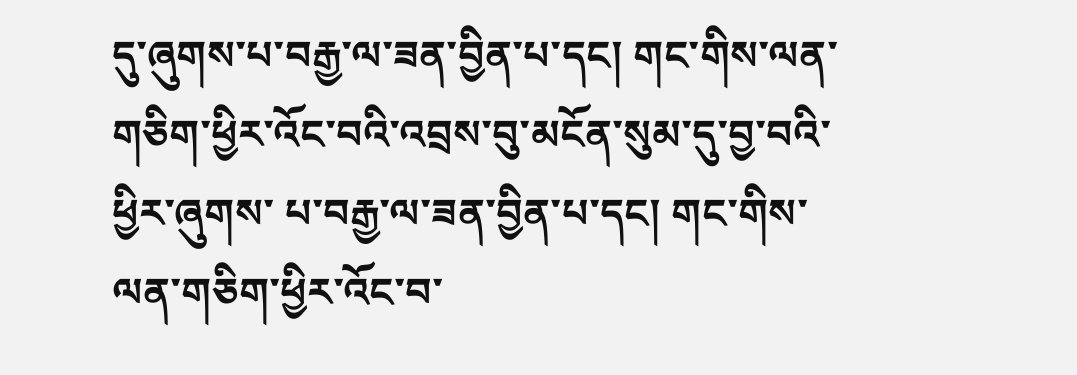དུ་ཞུགས་པ་བརྒྱ་ལ་ཟན་བྱིན་པ་དང། གང་གིས་ལན་གཅིག་ཕྱིར་འོང་བའི་འབྲས་བུ་མངོན་སུམ་དུ་བྱ་བའི་ཕྱིར་ཞུགས་ པ་བརྒྱ་ལ་ཟན་བྱིན་པ་དང། གང་གིས་ལན་གཅིག་ཕྱིར་འོང་བ་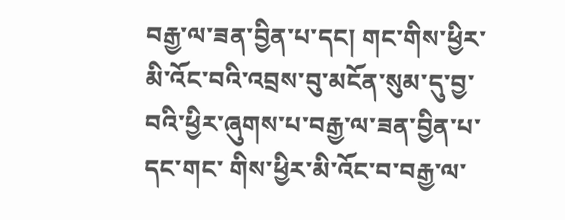བརྒྱ་ལ་ཟན་བྱིན་པ་དང། གང་གིས་ཕྱིར་མི་འོང་བའི་འབྲས་བུ་མངོན་སུམ་དུ་བྱ་བའི་ཕྱིར་ཞུགས་པ་བརྒྱ་ལ་ཟན་བྱིན་པ་དང་གང་ གིས་ཕྱིར་མི་འོང་བ་བརྒྱ་ལ་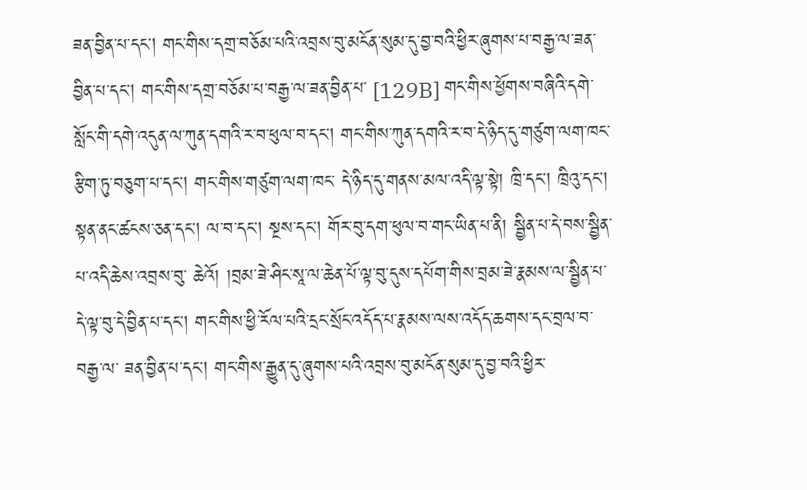ཟན་བྱིན་པ་དང། གང་གིས་དགྲ་བཅོམ་པའི་འབྲས་བུ་མངོན་སུམ་དུ་བྱ་བའི་ཕྱིར་ཞུགས་པ་བརྒྱ་ལ་ཟན་བྱིན་པ་དང། གང་གིས་དགྲ་བཅོམ་པ་བརྒྱ་ལ་ཟན་བྱིན་པ་ [129B] གང་གིས་ཕྱོགས་བཞིའི་དགེ་སློང་གི་དགེ་འདུན་ལ་ཀུན་དགའི་ར་བ་ཕུལ་བ་དང། གང་གིས་ཀུན་དགའི་ར་བ་དེ་ཉིད་དུ་གཙུག་ལག་ཁང་རྩིག་ཏུ་བཅུག་པ་དང། གང་གིས་གཙུག་ལག་ཁང་ དེ་ཉིད་དུ་གནས་མལ་འདི་ལྟ་སྟེ། ཁྲི་དང། ཁྲིའུ་དང། སྟན་ནང་ཚངས་ཅན་དང། ལ་བ་དང། སྔས་དང། གོར་བུ་དག་ཕུལ་བ་གང་ཡིན་པ་ནི། སྦྱིན་པ་དེ་བས་སྦྱིན་པ་འདི་ཆེས་འབྲས་བུ་ ཆེའོ། །བྲམ་ཟེ་ཤིང་སཱ་ལ་ཆེན་པོ་ལྟ་བུ་དུས་དཔོག་གིས་བྲམ་ཟེ་རྣམས་ལ་སྦྱིན་པ་དེ་ལྟ་བུ་དེ་བྱིན་པ་དང། གང་གིས་ཕྱི་རོལ་པའི་དྲང་སྲོང་འདོད་པ་རྣམས་ལས་འདོད་ཆགས་དང་བྲལ་བ་བརྒྱ་ལ་ ཟན་བྱིན་པ་དང། གང་གིས་རྒྱུན་དུ་ཞུགས་པའི་འབྲས་བུ་མངོན་སུམ་དུ་བྱ་བའི་ཕྱིར་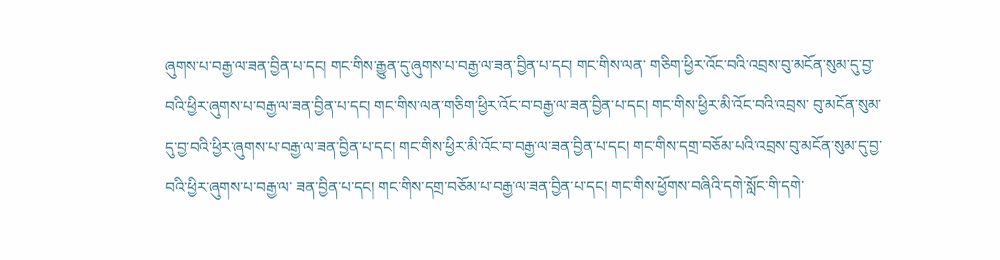ཞུགས་པ་བརྒྱ་ལ་ཟན་བྱིན་པ་དང། གང་གིས་རྒྱུན་དུ་ཞུགས་པ་བརྒྱ་ལ་ཟན་བྱིན་པ་དང། གང་གིས་ལན་ གཅིག་ཕྱིར་འོང་བའི་འབྲས་བུ་མངོན་སུམ་དུ་བྱ་བའི་ཕྱིར་ཞུགས་པ་བརྒྱ་ལ་ཟན་བྱིན་པ་དང། གང་གིས་ལན་གཅིག་ཕྱིར་འོང་བ་བརྒྱ་ལ་ཟན་བྱིན་པ་དང། གང་གིས་ཕྱིར་མི་འོང་བའི་འབྲས་ བུ་མངོན་སུམ་དུ་བྱ་བའི་ཕྱིར་ཞུགས་པ་བརྒྱ་ལ་ཟན་བྱིན་པ་དང། གང་གིས་ཕྱིར་མི་འོང་བ་བརྒྱ་ལ་ཟན་བྱིན་པ་དང། གང་གིས་དགྲ་བཅོམ་པའི་འབྲས་བུ་མངོན་སུམ་དུ་བྱ་བའི་ཕྱིར་ཞུགས་པ་བརྒྱ་ལ་ ཟན་བྱིན་པ་དང། གང་གིས་དགྲ་བཅོམ་པ་བརྒྱ་ལ་ཟན་བྱིན་པ་དང། གང་གིས་ཕྱོགས་བཞིའི་དགེ་སློང་གི་དགེ་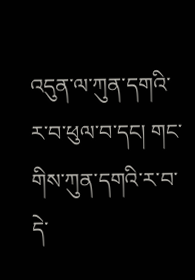འདུན་ལ་ཀུན་དགའི་ར་བ་ཕུལ་བ་དང། གང་གིས་ཀུན་དགའི་ར་བ་དེ་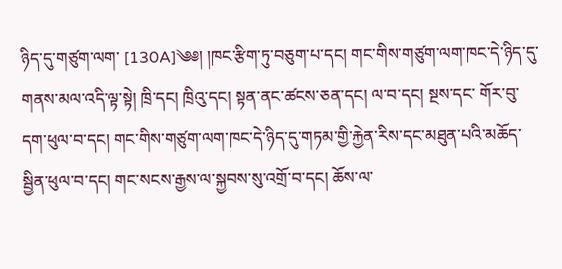ཉིད་དུ་གཙུག་ལག་ [130A]༄༅། །ཁང་རྩིག་ཏུ་བཅུག་པ་དང། གང་གིས་གཙུག་ལག་ཁང་དེ་ཉིད་དུ་གནས་མལ་འདི་ལྟ་སྟེ། ཁྲི་དང། ཁྲིའུ་དང། སྟན་ནང་ཚངས་ཅན་དང། ལ་བ་དང། སྔས་དང་ གོར་བུ་དག་ཕུལ་བ་དང། གང་གིས་གཙུག་ལག་ཁང་དེ་ཉིད་དུ་གཏམ་གྱི་རྐྱེན་རིས་དང་མཐུན་པའི་མཆོད་སྦྱིན་ཕུལ་བ་དང། གང་སངས་རྒྱས་ལ་སྐྱབས་སུ་འགྲོ་བ་དང། ཆོས་ལ་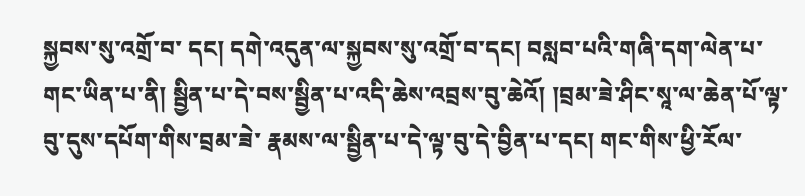སྐྱབས་སུ་འགྲོ་བ་ དང། དགེ་འདུན་ལ་སྐྱབས་སུ་འགྲོ་བ་དང། བསླབ་པའི་གཞི་དག་ལེན་པ་གང་ཡིན་པ་ནི། སྦྱིན་པ་དེ་བས་སྦྱིན་པ་འདི་ཆེས་འབྲས་བུ་ཆེའོ། །བྲམ་ཟེ་ཤིང་སཱ་ལ་ཆེན་པོ་ལྟ་བུ་དུས་དཔོག་གིས་བྲམ་ཟེ་ རྣམས་ལ་སྦྱིན་པ་དེ་ལྟ་བུ་དེ་བྱིན་པ་དང། གང་གིས་ཕྱི་རོལ་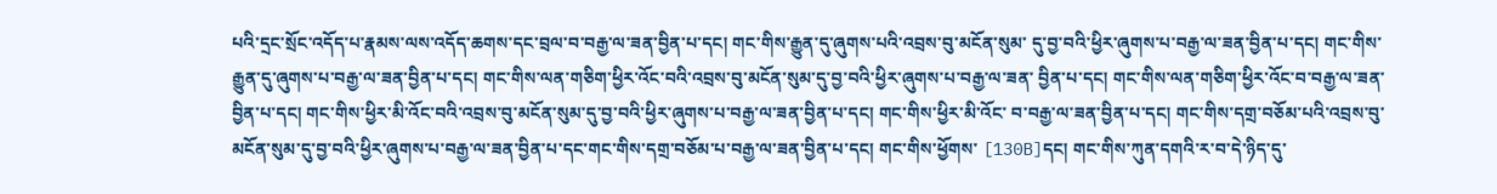པའི་དྲང་སྲོང་འདོད་པ་རྣམས་ལས་འདོད་ཆགས་དང་བྲལ་བ་བརྒྱ་ལ་ཟན་བྱིན་པ་དང། གང་གིས་རྒྱུན་དུ་ཞུགས་པའི་འབྲས་བུ་མངོན་སུམ་ དུ་བྱ་བའི་ཕྱིར་ཞུགས་པ་བརྒྱ་ལ་ཟན་བྱིན་པ་དང། གང་གིས་རྒྱུན་དུ་ཞུགས་པ་བརྒྱ་ལ་ཟན་བྱིན་པ་དང། གང་གིས་ལན་གཅིག་ཕྱིར་འོང་བའི་འབྲས་བུ་མངོན་སུམ་དུ་བྱ་བའི་ཕྱིར་ཞུགས་པ་བརྒྱ་ལ་ཟན་ བྱིན་པ་དང། གང་གིས་ལན་གཅིག་ཕྱིར་འོང་བ་བརྒྱ་ལ་ཟན་བྱིན་པ་དང། གང་གིས་ཕྱིར་མི་འོང་བའི་འབྲས་བུ་མངོན་སུམ་དུ་བྱ་བའི་ཕྱིར་ཞུགས་པ་བརྒྱ་ལ་ཟན་བྱིན་པ་དང། གང་གིས་ཕྱིར་མི་འོང་ བ་བརྒྱ་ལ་ཟན་བྱིན་པ་དང། གང་གིས་དགྲ་བཅོམ་པའི་འབྲས་བུ་མངོན་སུམ་དུ་བྱ་བའི་ཕྱིར་ཞུགས་པ་བརྒྱ་ལ་ཟན་བྱིན་པ་དང་གང་གིས་དགྲ་བཅོམ་པ་བརྒྱ་ལ་ཟན་བྱིན་པ་དང། གང་གིས་ཕྱོགས་ [130B]དང། གང་གིས་ཀུན་དགའི་ར་བ་དེ་ཉིད་དུ་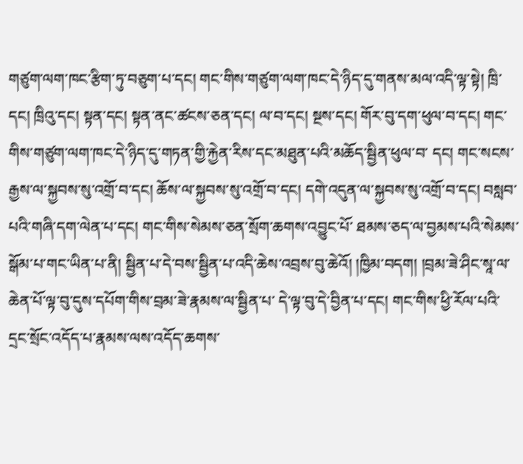གཙུག་ལག་ཁང་རྩིག་ཏུ་བཅུག་པ་དང། གང་གིས་གཙུག་ལག་ཁང་དེ་ཉིད་དུ་གནས་མལ་འདི་ལྟ་སྟེ། ཁྲི་ དང། ཁྲིའུ་དང། སྟན་དང། སྟན་ནང་ཚངས་ཅན་དང། ལ་བ་དང། སྔས་དང། གོར་བུ་དག་ཕུལ་བ་དང། གང་གིས་གཙུག་ལག་ཁང་དེ་ཉིད་དུ་གཏན་གྱི་རྐྱེན་རིས་དང་མཐུན་པའི་མཆོད་སྦྱིན་ཕུལ་བ་ དང། གང་སངས་རྒྱས་ལ་སྐྱབས་སུ་འགྲོ་བ་དང། ཆོས་ལ་སྐྱབས་སུ་འགྲོ་བ་དང། དགེ་འདུན་ལ་སྐྱབས་སུ་འགྲོ་བ་དང། བསླབ་པའི་གཞི་དག་ལེན་པ་དང། གང་གིས་སེམས་ཅན་སྲོག་ཆགས་འབྱུང་པོ་ ཐམས་ཅད་ལ་བྱམས་པའི་སེམས་སྒོམ་པ་གང་ཡིན་པ་ནི། སྦྱིན་པ་དེ་བས་སྦྱིན་པ་འདི་ཆེས་འབྲས་བུ་ཆེའོ། །ཁྱིམ་བདག། །བྲམ་ཟེ་ཤིང་སཱ་ལ་ཆེན་པོ་ལྟ་བུ་དུས་དཔོག་གིས་བྲམ་ཟེ་རྣམས་ལ་སྦྱིན་པ་ དེ་ལྟ་བུ་དེ་བྱིན་པ་དང། གང་གིས་ཕྱི་རོལ་པའི་དྲང་སྲོང་འདོད་པ་རྣམས་ལས་འདོད་ཆགས་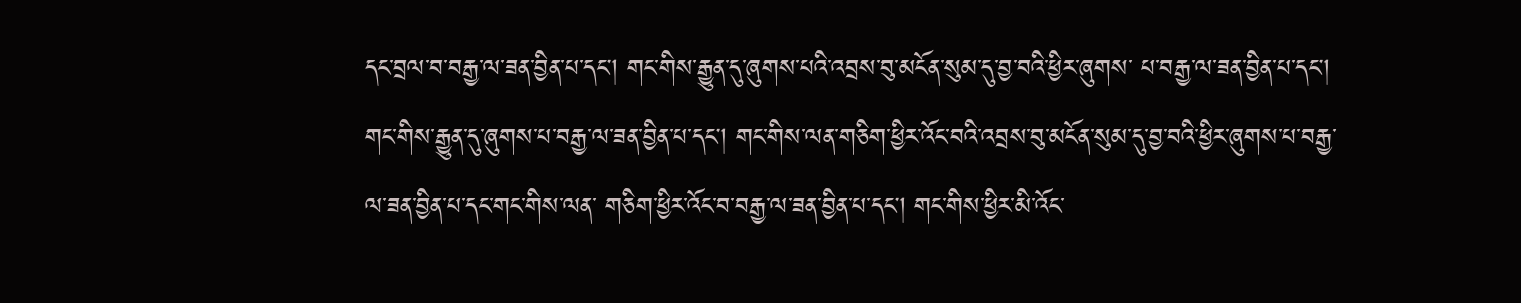དང་བྲལ་བ་བརྒྱ་ལ་ཟན་བྱིན་པ་དང། གང་གིས་རྒྱུན་དུ་ཞུགས་པའི་འབྲས་བུ་མངོན་སུམ་དུ་བྱ་བའི་ཕྱིར་ཞུགས་ པ་བརྒྱ་ལ་ཟན་བྱིན་པ་དང། གང་གིས་རྒྱུན་དུ་ཞུགས་པ་བརྒྱ་ལ་ཟན་བྱིན་པ་དང། གང་གིས་ལན་གཅིག་ཕྱིར་འོང་བའི་འབྲས་བུ་མངོན་སུམ་དུ་བྱ་བའི་ཕྱིར་ཞུགས་པ་བརྒྱ་ལ་ཟན་བྱིན་པ་དང་གང་གིས་ལན་ གཅིག་ཕྱིར་འོང་བ་བརྒྱ་ལ་ཟན་བྱིན་པ་དང། གང་གིས་ཕྱིར་མི་འོང་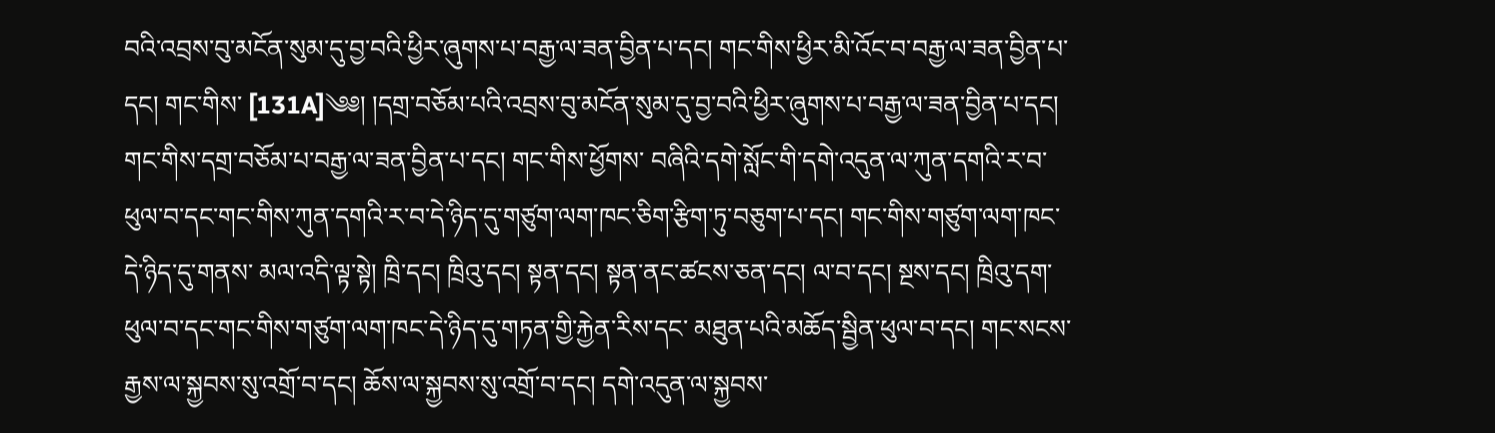བའི་འབྲས་བུ་མངོན་སུམ་དུ་བྱ་བའི་ཕྱིར་ཞུགས་པ་བརྒྱ་ལ་ཟན་བྱིན་པ་དང། གང་གིས་ཕྱིར་མི་འོང་བ་བརྒྱ་ལ་ཟན་བྱིན་པ་དང། གང་གིས་ [131A]༄༅། །དགྲ་བཅོམ་པའི་འབྲས་བུ་མངོན་སུམ་དུ་བྱ་བའི་ཕྱིར་ཞུགས་པ་བརྒྱ་ལ་ཟན་བྱིན་པ་དང། གང་གིས་དགྲ་བཅོམ་པ་བརྒྱ་ལ་ཟན་བྱིན་པ་དང། གང་གིས་ཕྱོགས་ བཞིའི་དགེ་སློང་གི་དགེ་འདུན་ལ་ཀུན་དགའི་ར་བ་ཕུལ་བ་དང་གང་གིས་ཀུན་དགའི་ར་བ་དེ་ཉིད་དུ་གཙུག་ལག་ཁང་ཅིག་རྩིག་ཏུ་བཅུག་པ་དང། གང་གིས་གཙུག་ལག་ཁང་དེ་ཉིད་དུ་གནས་ མལ་འདི་ལྟ་སྟེ། ཁྲི་དང། ཁྲིའུ་དང། སྟན་དང། སྟན་ནང་ཚངས་ཅན་དང། ལ་བ་དང། སྔས་དང། ཁྲིའུ་དག་ཕུལ་བ་དང་གང་གིས་གཙུག་ལག་ཁང་དེ་ཉིད་དུ་གཏན་གྱི་རྐྱེན་རིས་དང་ མཐུན་པའི་མཆོད་སྦྱིན་ཕུལ་བ་དང། གང་སངས་རྒྱས་ལ་སྐྱབས་སུ་འགྲོ་བ་དང། ཆོས་ལ་སྐྱབས་སུ་འགྲོ་བ་དང། དགེ་འདུན་ལ་སྐྱབས་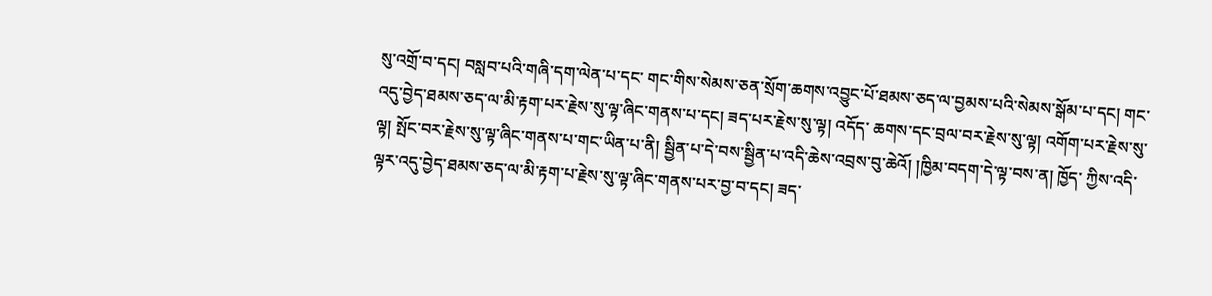སུ་འགྲོ་བ་དང། བསླབ་པའི་གཞི་དག་ལེན་པ་དང་ གང་གིས་སེམས་ཅན་སྲོག་ཆགས་འབྱུང་པོ་ཐམས་ཅད་ལ་བྱམས་པའི་སེམས་སྒོམ་པ་དང། གང་འདུ་བྱེད་ཐམས་ཅད་ལ་མི་རྟག་པར་རྗེས་སུ་ལྟ་ཞིང་གནས་པ་དང། ཟད་པར་རྗེས་སུ་ལྟ། འདོད་ ཆགས་དང་བྲལ་བར་རྗེས་སུ་ལྟ། འགོག་པར་རྗེས་སུ་ལྟ། སྤོང་བར་རྗེས་སུ་ལྟ་ཞིང་གནས་པ་གང་ཡིན་པ་ནི། སྦྱིན་པ་དེ་བས་སྦྱིན་པ་འདི་ཆེས་འབྲས་བུ་ཆེའོ། །ཁྱིམ་བདག་དེ་ལྟ་བས་ན། ཁྱོད་ ཀྱིས་འདི་ལྟར་འདུ་བྱེད་ཐམས་ཅད་ལ་མི་རྟག་པ་རྗེས་སུ་ལྟ་ཞིང་གནས་པར་བྱ་བ་དང། ཟད་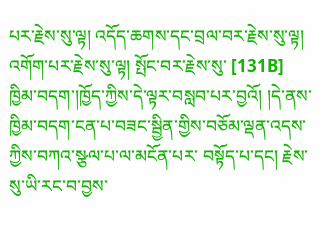པར་རྗེས་སུ་ལྟ། འདོད་ཆགས་དང་བྲལ་བར་རྗེས་སུ་ལྟ། འགོག་པར་རྗེས་སུ་ལྟ། སྤོང་བར་རྗེས་སུ་ [131B] ཁྱིམ་བདག་།ཁྱོད་ཀྱིས་དེ་ལྟར་བསླབ་པར་བྱའོ། །དེ་ནས་ཁྱིམ་བདག་ངན་པ་བཟང་སྦྱིན་གྱིས་བཅོམ་ལྡན་འདས་ཀྱིས་བཀའ་སྩལ་པ་ལ་མངོན་པར་ བསྟོད་པ་དང། རྗེས་སུ་ཡི་རང་བ་བྱས་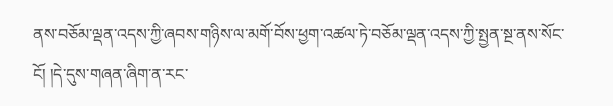ནས་བཅོམ་ལྡན་འདས་ཀྱི་ཞབས་གཉིས་ལ་མགོ་བོས་ཕྱག་འཚལ་ཏེ་བཅོམ་ལྡན་འདས་ཀྱི་སྤྱན་སྔ་ནས་སོང་ངོ། །དེ་དུས་གཞན་ཞིག་ན་རང་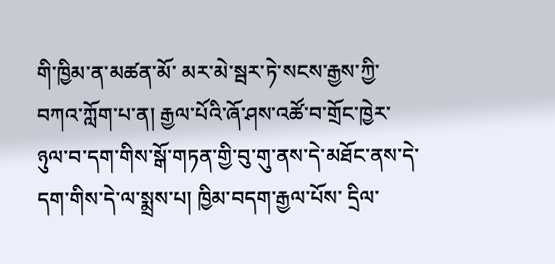གི་ཁྱིམ་ན་མཚན་མོ་ མར་མེ་སྦར་ཏེ་སངས་རྒྱས་ཀྱི་བཀའ་ཀློག་པ་ན། རྒྱལ་པོའི་ཞོ་ཤས་འཚོ་བ་གྲོང་ཁྱེར་ཉུལ་བ་དག་གིས་སྒོ་གཏན་གྱི་བུ་གུ་ནས་དེ་མཐོང་ནས་དེ་དག་གིས་དེ་ལ་སྨྲས་པ། ཁྱིམ་བདག་རྒྱལ་པོས་ དྲིལ་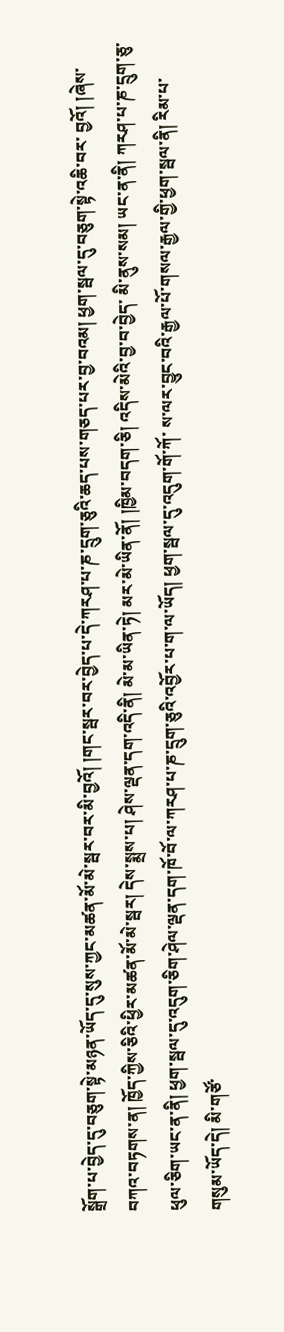སྒྲོག་པ་བྱེད་དུ་བཅུག་སྟེ་མཉན་ཡོད་དུ་སུས་ཀྱང་མཚན་མོ་མེ་སྦར་བར་མི་བྱའོ། །གང་སྦར་བར་བྱེད་པ་དེ་ཀརཤ་པ་ཎ་དྲུག་ཅུའི་ཆད་པས་གཅད་པར་བྱ་བའམ། ཕྱག་སྦལ་དུ་བཅུག་སྟེ་འཆི་བར་ བྱའོ། །ཞེས་བཀའ་བཏགས་ན། ཁྱོད་ཀྱིས་ཅིའི་ཕྱིར་མཚན་མོ་མེ་སྦར། དེས་སྨྲས་པ། ཤེས་ལྡན་དག་འདི་ནི། མེ་མ་ཡིན་ཏེ། མར་མེ་ཡིན་ནོ། །ཁྱིམ་བདག་ཅི། འདིས་མེའི་བྱ་བ་བྱེད་ མི་ནུས་སམ། ཡང་ན་ནི། ཀརཤ་པ་ཎ་དྲུག་ཅུ་ཕུལ་ཅིག་ཡང་ན་ནི། ཕྱག་སྦལ་དུ་འདུག་ཅིག་ཤེལ་ལྡན་དག་ཁོ་བོ་ལ་ཀརཤ་པ་ཎ་དྲུག་ཅུའི་འབྱོར་པ་ག་ལ་ཡོད། ཕྱག་སྦལ་དུ་འདུག་གོ་ཀོ་ ས་ལར་བྱུང་བའི་རྒྱལ་པོ་གསལ་རྒྱལ་གྱི་ཕྱག་སྦལ་ནི། རིམ་པ་གསུམ་ཡོད་དེ། མི་གཙོ་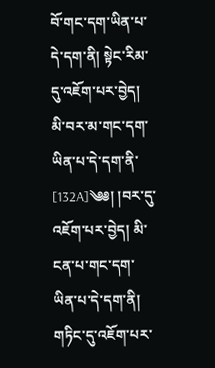བོ་གང་དག་ཡིན་པ་དེ་དག་ནི། སྟེང་རིམ་དུ་འཇོག་པར་བྱེད། མི་བར་མ་གང་དག་ཡིན་པ་དེ་དག་ནི་ [132A]༄༅། །བར་དུ་འཇོག་པར་བྱེད། མི་ངན་པ་གང་དག་ཡིན་པ་དེ་དག་ནི། གཏིང་དུ་འཇོག་པར་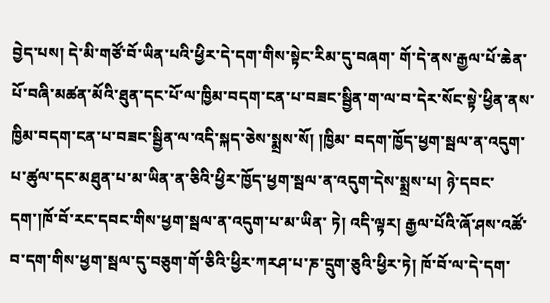བྱེད་པས། དེ་མི་གཙོ་བོ་ཡིན་པའི་ཕྱིར་དེ་དག་གིས་སྟེང་རིམ་དུ་བཞག་ གོ་དེ་ནས་རྒྱལ་པོ་ཆེན་པོ་བཞི་མཚན་མོའི་ཐུན་དང་པོ་ལ་ཁྱིམ་བདག་ངན་པ་བཟང་སྦྱིན་ག་ལ་བ་དེར་སོང་སྟེ་ཕྱིན་ནས་ཁྱིམ་བདག་ངན་པ་བཟང་སྦྱིན་ལ་འདི་སྐད་ཅེས་སྨྲས་སོ། །ཁྱིམ་ བདག་ཁྱོད་ཕྱག་སྦལ་ན་འདུག་པ་ཚུལ་དང་མཐུན་པ་མ་ཡིན་ན་ཅིའི་ཕྱིར་ཁྱོད་ཕྱག་སྦལ་ན་འདུག་དེས་སྨྲས་པ། ཉེ་དབང་དག་།ཁོ་བོ་རང་དབང་གིས་ཕྱག་སྦལ་ན་འདུག་པ་མ་ཡིན་ ཏེ། འདི་ལྟར། རྒྱལ་པོའི་ཞོ་ཤས་འཚོ་བ་དག་གིས་ཕྱག་སྦལ་དུ་བཅུག་གོ་ཅིའི་ཕྱིར་ཀརཤ་པ་ཎ་དྲུག་ཅུའི་ཕྱིར་ཏེ། ཁོ་བོ་ལ་དེ་དག་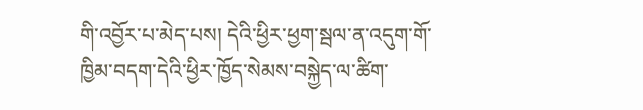གི་འབྱོར་པ་མེད་པས། དེའི་ཕྱིར་ཕྱག་སྦལ་ན་འདུག་གོ་ ཁྱིམ་བདག་དེའི་ཕྱིར་ཁྱོད་སེམས་བསྐྱེད་ལ་ཚིག་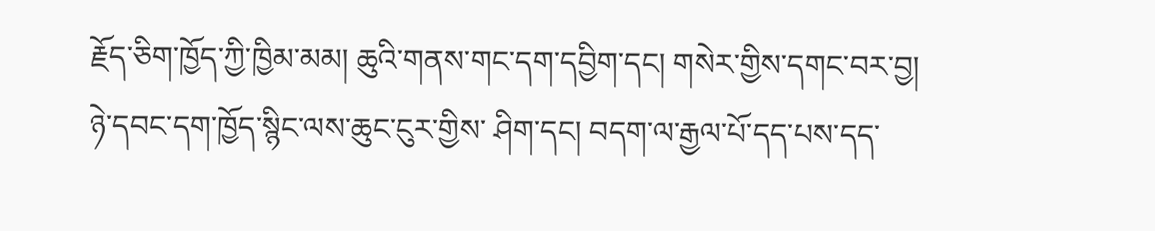རྗོད་ཅིག་ཁྱོད་ཀྱི་ཁྱིམ་མམ། ཆུའི་གནས་གང་དག་དབྱིག་དང། གསེར་གྱིས་དགང་བར་བྱ། ཉེ་དབང་དག་ཁྱོད་སྙིང་ལས་ཆུང་ངུར་གྱིས་ ཤིག་དང། བདག་ལ་རྒྱལ་པོ་དད་པས་དད་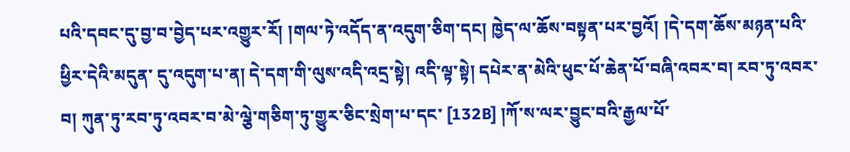པའི་དབང་དུ་བྱ་བ་བྱེད་པར་འགྱུར་རོ། །གལ་ཏེ་འདོད་ན་འདུག་ཅིག་དང། ཁྱེད་ལ་ཆོས་བསྟན་པར་བྱའོ། །དེ་དག་ཆོས་མཉན་པའི་ཕྱིར་དེའི་མདུན་ དུ་འདུག་པ་ན། དེ་དག་གི་ལུས་འདི་འདྲ་སྟེ། འདི་ལྟ་སྟེ། དཔེར་ན་མེའི་ཕུང་པོ་ཆེན་པོ་བཞི་འབར་བ། རབ་ཏུ་འབར་བ། ཀུན་ཏུ་རབ་ཏུ་འབར་བ་མེ་ལྕེ་གཅིག་ཏུ་གྱུར་ཅིང་སྲེག་པ་དང་ [132B] །ཀོ་ས་ལར་བྱུང་བའི་རྒྱལ་པོ་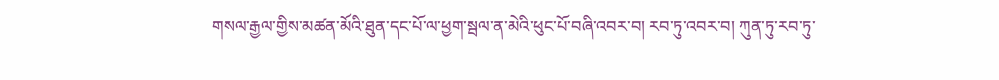གསལ་རྒྱལ་གྱིས་མཚན་མོའི་ཐུན་དང་པོ་ལ་ཕྱག་སྦལ་ན་མེའི་ཕུང་པོ་བཞི་འབར་བ། རབ་ཏུ་འབར་བ། ཀུན་ཏུ་རབ་ཏུ་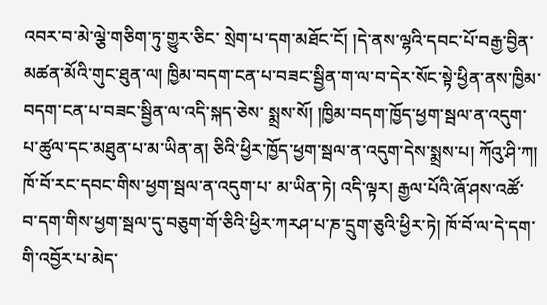འབར་བ་མེ་ལྕེ་གཅིག་ཏུ་གྱུར་ཅིང་ སྲེག་པ་དག་མཐོང་ངོ། །དེ་ནས་ལྷའི་དབང་པོ་བརྒྱ་བྱིན་མཚན་མོའི་གུང་ཐུན་ལ། ཁྱིམ་བདག་ངན་པ་བཟང་སྦྱིན་ག་ལ་བ་དེར་སོང་སྟེ་ཕྱིན་ནས་ཁྱིམ་བདག་ངན་པ་བཟང་སྦྱིན་ལ་འདི་སྐད་ཅེས་ སྨྲས་སོ། །ཁྱིམ་བདག་ཁྱོད་ཕྱག་སྦལ་ན་འདུག་པ་ཚུལ་དང་མཐུན་པ་མ་ཡིན་ན། ཅིའི་ཕྱིར་ཁྱོད་ཕྱག་སྦལ་ན་འདུག་དེས་སྨྲས་པ། ཀོའུ་ཤི་ཀ། ཁོ་བོ་རང་དབང་གིས་ཕྱག་སྦལ་ན་འདུག་པ་ མ་ཡིན་ཏེ། འདི་ལྟར། རྒྱལ་པོའི་ཞོ་ཤས་འཚོ་བ་དག་གིས་ཕྱག་སྦལ་དུ་བཅུག་གོ་ཅིའི་ཕྱིར་ཀརཤ་པ་ཎ་དྲུག་ཅུའི་ཕྱིར་ཏེ། ཁོ་བོ་ལ་དེ་དག་གི་འབྱོར་པ་མེད་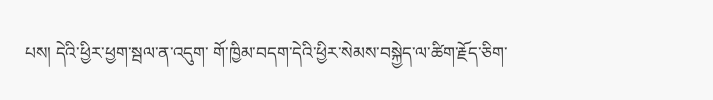པས། དེའི་ཕྱིར་ཕྱག་སྦལ་ན་འདུག་ གོ་ཁྱིམ་བདག་དེའི་ཕྱིར་སེམས་བསྐྱེད་ལ་ཚིག་རྗོད་ཅིག་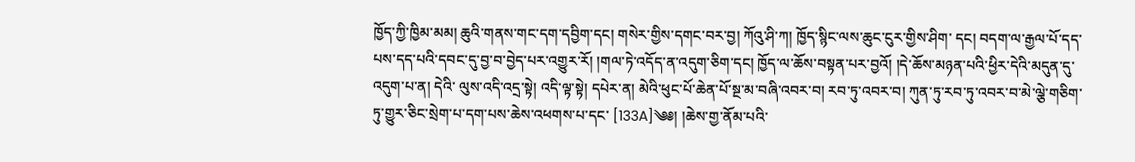ཁྱོད་ཀྱི་ཁྱིམ་མམ། ཆུའི་གནས་གང་དག་དབྱིག་དང། གསེར་གྱིས་དགང་བར་བྱ། ཀོའུ་ཤི་ཀ། ཁྱོད་སྙིང་ལས་ཆུང་ངུར་གྱིས་ཤིག་ དང། བདག་ལ་རྒྱལ་པོ་དད་པས་དད་པའི་དབང་དུ་བྱ་བ་བྱེད་པར་འགྱུར་རོ། །གལ་ཏེ་འདོད་ན་འདུག་ཅིག་དང། ཁྱོད་ལ་ཆོས་བསྟན་པར་བྱའོ། །དེ་ཆོས་མཉན་པའི་ཕྱིར་དེའི་མདུན་དུ་འདུག་པ་ན། དེའི་ ལུས་འདི་འདྲ་སྟེ། འདི་ལྟ་སྟེ། དཔེར་ན། མེའི་ཕུང་པོ་ཆེན་པོ་སྔ་མ་བཞི་འབར་བ། རབ་ཏུ་འབར་བ། ཀུན་ཏུ་རབ་ཏུ་འབར་བ་མེ་ལྕེ་གཅིག་ཏུ་གྱུར་ཅིང་སྲེག་པ་དག་པས་ཆེས་འཕགས་པ་དང་ [133A]༄༅། །ཆེས་གྱ་ནོམ་པའི་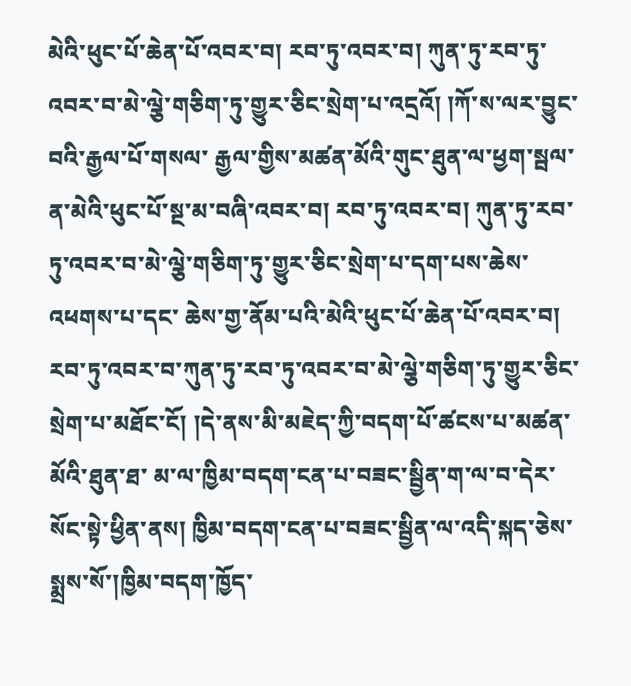མེའི་ཕུང་པོ་ཆེན་པོ་འབར་བ། རབ་ཏུ་འབར་བ། ཀུན་ཏུ་རབ་ཏུ་འབར་བ་མེ་ལྕེ་གཅིག་ཏུ་གྱུར་ཅིང་སྲེག་པ་འདྲའོ། །ཀོ་ས་ལར་བྱུང་བའི་རྒྱལ་པོ་གསལ་ རྒྱལ་གྱིས་མཚན་མོའི་གུང་ཐུན་ལ་ཕྱག་སྦལ་ན་མེའི་ཕུང་པོ་སྔ་མ་བཞི་འབར་བ། རབ་ཏུ་འབར་བ། ཀུན་ཏུ་རབ་ཏུ་འབར་བ་མེ་ལྕེ་གཅིག་ཏུ་གྱུར་ཅིང་སྲེག་པ་དག་པས་ཆེས་འཕགས་པ་དང་ ཆེས་གྱ་ནོམ་པའི་མེའི་ཕུང་པོ་ཆེན་པོ་འབར་བ། རབ་ཏུ་འབར་བ་ཀུན་ཏུ་རབ་ཏུ་འབར་བ་མེ་ལྕེ་གཅིག་ཏུ་གྱུར་ཅིང་སྲེག་པ་མཐོང་ངོ། །དེ་ནས་མི་མཇེད་ཀྱི་བདག་པོ་ཚངས་པ་མཚན་མོའི་ཐུན་ཐ་ མ་ལ་ཁྱིམ་བདག་ངན་པ་བཟང་སྦྱིན་ག་ལ་བ་དེར་སོང་སྟེ་ཕྱིན་ནས། ཁྱིམ་བདག་ངན་པ་བཟང་སྦྱིན་ལ་འདི་སྐད་ཅེས་སྨྲས་སོ་།ཁྱིམ་བདག་ཁྱོད་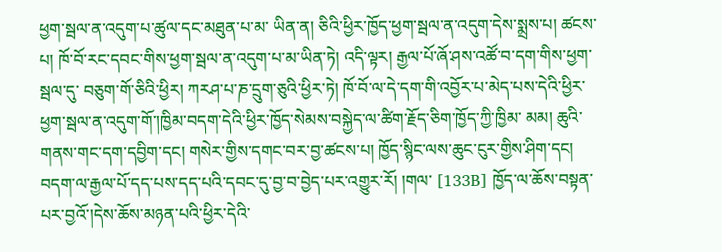ཕྱག་སྦལ་ན་འདུག་པ་ཚུལ་དང་མཐུན་པ་མ་ ཡིན་ན། ཅིའི་ཕྱིར་ཁྱོད་ཕྱག་སྦལ་ན་འདུག་དེས་སྨྲས་པ། ཚངས་པ། ཁོ་བོ་རང་དབང་གིས་ཕྱག་སྦལ་ན་འདུག་པ་མ་ཡིན་ཏེ། འདི་ལྟར། རྒྱལ་པོ་ཞོ་ཤས་འཚོ་བ་དག་གིས་ཕྱག་སྦལ་དུ་ བཅུག་གོ་ཅིའི་ཕྱིར། ཀརཤ་པ་ཎ་དྲུག་ཅུའི་ཕྱིར་ཏེ། ཁོ་བོ་ལ་དེ་དག་གི་འབྱོར་པ་མེད་པས་དེའི་ཕྱིར་ཕྱག་སྦལ་ན་འདུག་གོ་།ཁྱིམ་བདག་དེའི་ཕྱིར་ཁྱོད་སེམས་བསྐྱེད་ལ་ཚིག་རྗོད་ཅིག་ཁྱོད་ཀྱི་ཁྱིམ་ མམ། ཆུའི་གནས་གང་དག་དབྱིག་དང། གསེར་གྱིས་དགང་བར་བྱ་ཚངས་པ། ཁྱོད་སྙིང་ལས་ཆུང་ངུར་གྱིས་ཤིག་དང། བདག་ལ་རྒྱལ་པོ་དད་པས་དད་པའི་དབང་དུ་བྱ་བ་བྱེད་པར་འགྱུར་རོ། །གལ་ [133B] ཁྱོད་ལ་ཆོས་བསྟན་པར་བྱའོ་།དེས་ཆོས་མཉན་པའི་ཕྱིར་དེའི་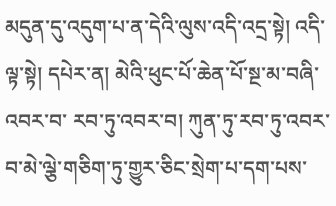མདུན་དུ་འདུག་པ་ན་དེའི་ལུས་འདི་འདྲ་སྟེ། འདི་ལྟ་སྟེ། དཔེར་ན། མེའི་ཕུང་པོ་ཆེན་པོ་སྔ་མ་བཞི་འབར་བ་ རབ་ཏུ་འབར་བ། ཀུན་ཏུ་རབ་ཏུ་འབར་བ་མེ་ལྕེ་གཅིག་ཏུ་གྱུར་ཅིང་སྲེག་པ་དག་པས་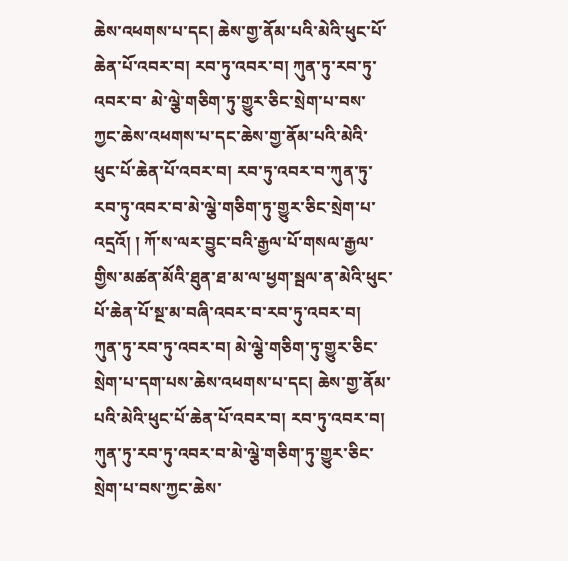ཆེས་འཕགས་པ་དང། ཆེས་གྱ་ནོམ་པའི་མེའི་ཕུང་པོ་ཆེན་པོ་འབར་བ། རབ་ཏུ་འབར་བ། ཀུན་ཏུ་རབ་ཏུ་འབར་བ་ མེ་ལྕེ་གཅིག་ཏུ་གྱུར་ཅིང་སྲེག་པ་བས་ཀྱང་ཆེས་འཕགས་པ་དང་ཆེས་གྱ་ནོམ་པའི་མེའི་ཕུང་པོ་ཆེན་པོ་འབར་བ། རབ་ཏུ་འབར་བ་ཀུན་ཏུ་རབ་ཏུ་འབར་བ་མེ་ལྕེ་གཅིག་ཏུ་གྱུར་ཅིང་སྲེག་པ་འདྲའོ། ། ཀོ་ས་ལར་བྱུང་བའི་རྒྱལ་པོ་གསལ་རྒྱལ་གྱིས་མཚན་མོའི་ཐུན་ཐ་མ་ལ་ཕྱག་སྦལ་ན་མེའི་ཕུང་པོ་ཆེན་པོ་སྔ་མ་བཞི་འབར་བ་རབ་ཏུ་འབར་བ། ཀུན་ཏུ་རབ་ཏུ་འབར་བ། མེ་ལྕེ་གཅིག་ཏུ་གྱུར་ཅིང་ སྲེག་པ་དག་པས་ཆེས་འཕགས་པ་དང། ཆེས་གྱ་ནོམ་པའི་མེའི་ཕུང་པོ་ཆེན་པོ་འབར་བ། རབ་ཏུ་འབར་བ། ཀུན་ཏུ་རབ་ཏུ་འབར་བ་མེ་ལྕེ་གཅིག་ཏུ་གྱུར་ཅིང་སྲེག་པ་བས་ཀྱང་ཆེས་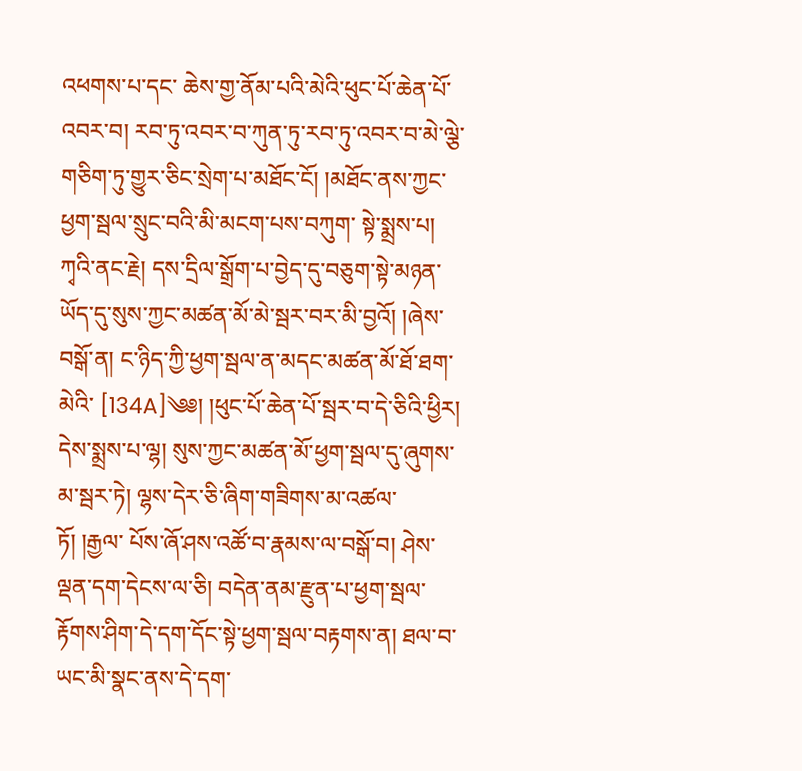འཕགས་པ་དང་ ཆེས་གྱ་ནོམ་པའི་མེའི་ཕུང་པོ་ཆེན་པོ་འབར་བ། རབ་ཏུ་འབར་བ་ཀུན་ཏུ་རབ་ཏུ་འབར་བ་མེ་ལྕེ་གཅིག་ཏུ་གྱུར་ཅིང་སྲེག་པ་མཐོང་ངོ། །མཐོང་ནས་ཀྱང་ཕྱག་སྦལ་སྲུང་བའི་མི་མངག་པས་བཀུག་ སྟེ་སྨྲས་པ། ཀྭའི་ནང་རྗེ། དས་དྲིལ་སྒྲོག་པ་བྱེད་དུ་བཅུག་སྟེ་མཉན་ཡོད་དུ་སུས་ཀྱང་མཚན་མོ་མེ་སྦར་བར་མི་བྱའོ། །ཞེས་བསྒོ་ན། ང་ཉིད་ཀྱི་ཕྱག་སྦལ་ན་མདང་མཚན་མོ་ཐོ་ཐག་མེའི་ [134A]༄༅། །ཕུང་པོ་ཆེན་པོ་སྦར་བ་དེ་ཅིའི་ཕྱིར། དེས་སྨྲས་པ་ལྷ། སུས་ཀྱང་མཚན་མོ་ཕྱག་སྦལ་དུ་ཞུགས་མ་སྦར་ཏེ། ལྷས་དེར་ཅི་ཞིག་གཟིགས་མ་འཚལ་ཏོ། །རྒྱལ་ པོས་ཞོ་ཤས་འཚོ་བ་རྣམས་ལ་བསྒོ་བ། ཤེས་ལྡན་དག་དེངས་ལ་ཅི། བདེན་ནམ་རྫུན་པ་ཕྱག་སྦལ་རྟོགས་ཤིག་དེ་དག་དོང་སྟེ་ཕྱག་སྦལ་བརྟགས་ན། ཐལ་བ་ཡང་མི་སྣང་ནས་དེ་དག་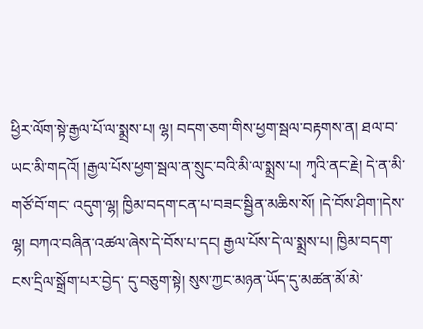ཕྱིར་ལོག་སྟེ་རྒྱལ་པོ་ལ་སྨྲས་པ། ལྷ། བདག་ཅག་གིས་ཕྱག་སྦལ་བརྟགས་ན། ཐལ་བ་ཡང་མི་གདའོ། །རྒྱལ་པོས་ཕྱག་སྦལ་ན་སྲུང་བའི་མི་ལ་སྨྲས་པ། ཀྭའི་ནང་རྗེ། དེ་ན་མི་གཙོ་བོ་གང་ འདུག་ལྷ། ཁྱིམ་བདག་ངན་པ་བཟང་སྦྱིན་མཆིས་སོ། །དེ་བོས་ཤིག་།དེས་ལྷ། བཀའ་བཞིན་འཚལ་ཞེས་དེ་བོས་པ་དང། རྒྱལ་པོས་དེ་ལ་སྨྲས་པ། ཁྱིམ་བདག་ངས་དྲིལ་སྒྲོག་པར་བྱེད་ དུ་བཅུག་སྟེ། སུས་ཀྱང་མཉན་ཡོད་དུ་མཚན་མོ་མེ་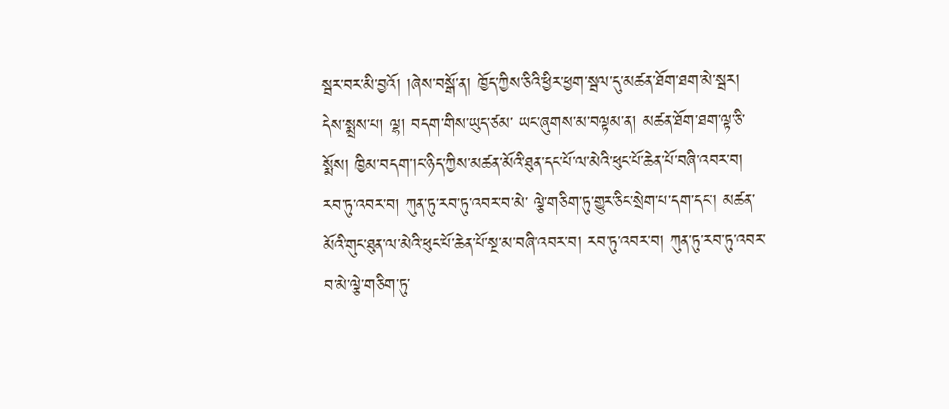སྦར་བར་མི་བྱའོ། །ཞེས་བསྒོ་ན། ཁྱོད་ཀྱིས་ཅིའི་ཕྱིར་ཕྱག་སྦལ་དུ་མཚན་ཐོག་ཐག་མེ་སྦར། དེས་སྨྲས་པ། ལྷ། བདག་གིས་ཡུད་ཙམ་ ཡང་ཞུགས་མ་བལྟམ་ན། མཚན་ཐོག་ཐག་ལྟ་ཅི་སྨོས། ཁྱིམ་བདག་།ང་ཉིད་ཀྱིས་མཚན་མོའི་ཐུན་དང་པོ་ལ་མེའི་ཕུང་པོ་ཆེན་པོ་བཞི་འབར་བ། རབ་ཏུ་འབར་བ། ཀུན་ཏུ་རབ་ཏུ་འབར་བ་མེ་ ལྕེ་གཅིག་ཏུ་གྱུར་ཅིང་སྲེག་པ་དག་དང། མཚན་མོའི་གུང་ཐུན་ལ་མེའི་ཕུང་པོ་ཆེན་པོ་སྔ་མ་བཞི་འབར་བ། རབ་ཏུ་འབར་བ། ཀུན་ཏུ་རབ་ཏུ་འབར་བ་མེ་ལྕེ་གཅིག་ཏུ་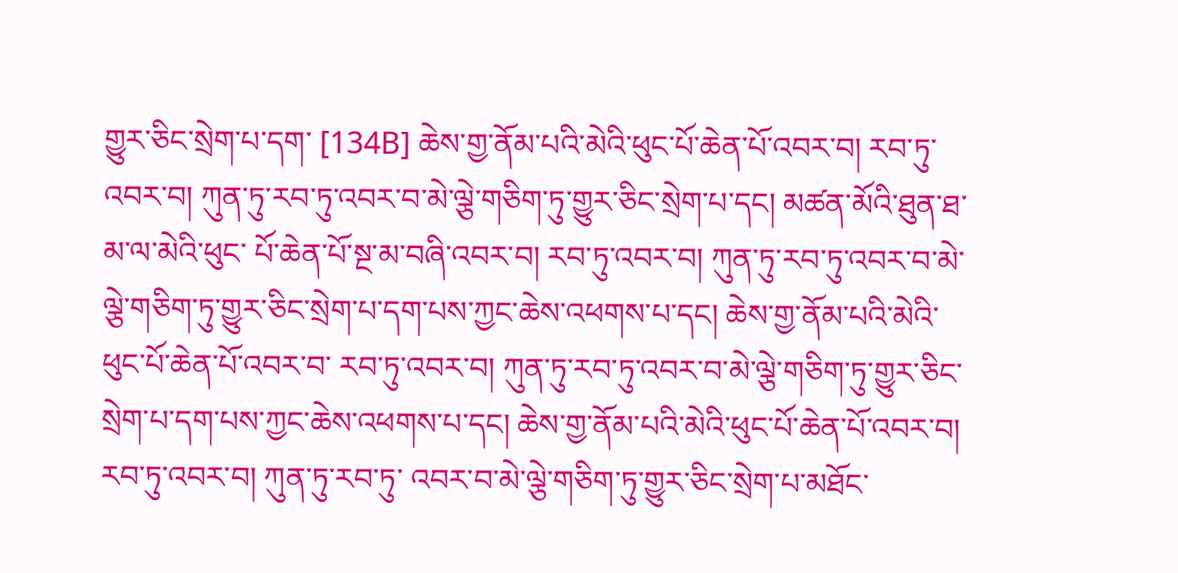གྱུར་ཅིང་སྲེག་པ་དག་ [134B] ཆེས་གྱ་ནོམ་པའི་མེའི་ཕུང་པོ་ཆེན་པོ་འབར་བ། རབ་ཏུ་འབར་བ། ཀུན་ཏུ་རབ་ཏུ་འབར་བ་མེ་ལྕེ་གཅིག་ཏུ་གྱུར་ཅིང་སྲེག་པ་དང། མཚན་མོའི་ཐུན་ཐ་མ་ལ་མེའི་ཕུང་ པོ་ཆེན་པོ་སྔ་མ་བཞི་འབར་བ། རབ་ཏུ་འབར་བ། ཀུན་ཏུ་རབ་ཏུ་འབར་བ་མེ་ལྕེ་གཅིག་ཏུ་གྱུར་ཅིང་སྲེག་པ་དག་པས་ཀྱང་ཆེས་འཕགས་པ་དང། ཆེས་གྱ་ནོམ་པའི་མེའི་ཕུང་པོ་ཆེན་པོ་འབར་བ་ རབ་ཏུ་འབར་བ། ཀུན་ཏུ་རབ་ཏུ་འབར་བ་མེ་ལྕེ་གཅིག་ཏུ་གྱུར་ཅིང་སྲེག་པ་དག་པས་ཀྱང་ཆེས་འཕགས་པ་དང། ཆེས་གྱ་ནོམ་པའི་མེའི་ཕུང་པོ་ཆེན་པོ་འབར་བ། རབ་ཏུ་འབར་བ། ཀུན་ཏུ་རབ་ཏུ་ འབར་བ་མེ་ལྕེ་གཅིག་ཏུ་གྱུར་ཅིང་སྲེག་པ་མཐོང་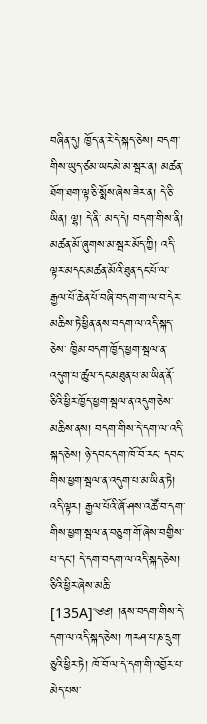བཞིན་དུ། ཁྱོད་ན་རེ་དེ་སྐད་ཅེས། བདག་གིས་ཡུད་ཙམ་ཡང་མེ་མ་སྦར་ན། མཚན་ཐོག་ཐག་ལྟ་ཅི་སྨོས་ཞེས་ཟེར་ན། དེ་ཅི་ཡིན། ལྷ། དེ་ནི་ མད་དེ། བདག་གིས་ནི། མཚན་མོ་ཞུགས་མ་སྦར་མོད་ཀྱི། འདི་ལྟར་མདང་མཚན་མོའི་ཐུན་དང་པོ་ལ་རྒྱལ་པོ་ཆེན་པོ་བཞི་བདག་ག་ལ་བ་དེར་མཆིས་ཏེ་ཕྱིན་ནས་བདག་ལ་འདི་སྐད་ཅེས་ ཁྱིམ་བདག་ཁྱོད་ཕྱག་སྦལ་ན་འདུག་པ་ཚུལ་དང་མཐུན་པ་མ་ཡིན་ནོ་ཅིའི་ཕྱིར་ཁྱོད་ཕྱག་སྦལ་ན་འདུག་ཅེས་མཆིས་ནས། བདག་གིས་དེ་དག་ལ་འདི་སྐད་ཅེས། ཉེ་དབང་དག་ཁོ་བོ་རང་ དབང་གིས་ཕྱག་སྦལ་ན་འདུག་པ་མ་ཡིན་ཏེ། འདི་ལྟར། རྒྱལ་པོའི་ཞོ་ཤས་འཚོ་བ་དག་གིས་ཕྱག་སྦལ་ན་བཅུག་གོ་ཞེས་བགྱིས་པ་དང། དེ་དག་བདག་ལ་འདི་སྐད་ཅེས། ཅིའི་ཕྱིར་ཞེས་མཆི་ [135A]༄༅། །ནས་བདག་གིས་དེ་དག་ལ་འདི་སྐད་ཅེས། ཀརཤ་པ་ཎ་དྲུག་ཅུའི་ཕྱིར་ཏེ། ཁོ་བོ་ལ་དེ་དག་གི་འབྱོར་པ་མེད་པས་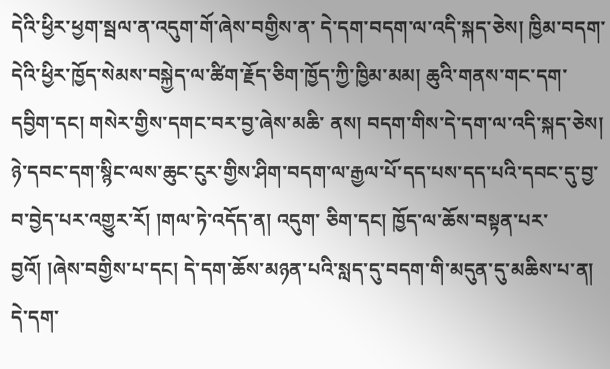དེའི་ཕྱིར་ཕྱག་སྦལ་ན་འདུག་གོ་ཞེས་བགྱིས་ན་ དེ་དག་བདག་ལ་འདི་སྐད་ཅེས། ཁྱིམ་བདག་དེའི་ཕྱིར་ཁྱོད་སེམས་བསྐྱེད་ལ་ཚིག་རྗོད་ཅིག་ཁྱོད་ཀྱི་ཁྱིམ་མམ། ཆུའི་གནས་གང་དག་དབྱིག་དང། གསེར་གྱིས་དགང་བར་བྱ་ཞེས་མཆི་ ནས། བདག་གིས་དེ་དག་ལ་འདི་སྐད་ཅེས། ཉེ་དབང་དག་སྙིང་ལས་ཆུང་ངུར་གྱིས་ཤིག་བདག་ལ་རྒྱལ་པོ་དད་པས་དད་པའི་དབང་དུ་བྱ་བ་བྱེད་པར་འགྱུར་རོ། །གལ་ཏེ་འདོད་ན། འདུག་ ཅིག་དང། ཁྱོད་ལ་ཆོས་བསྟན་པར་བྱའོ། །ཞེས་བགྱིས་པ་དང། དེ་དག་ཆོས་མཉན་པའི་སླད་དུ་བདག་གི་མདུན་དུ་མཆིས་པ་ན། དེ་དག་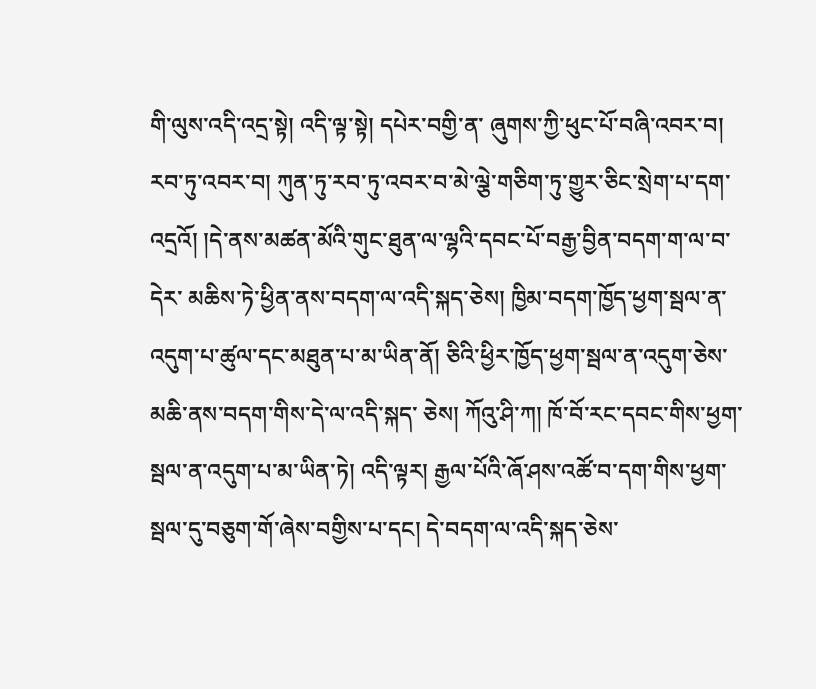གི་ལུས་འདི་འདྲ་སྟེ། འདི་ལྟ་སྟེ། དཔེར་བགྱི་ན་ ཞུགས་ཀྱི་ཕུང་པོ་བཞི་འབར་བ། རབ་ཏུ་འབར་བ། ཀུན་ཏུ་རབ་ཏུ་འབར་བ་མེ་ལྕེ་གཅིག་ཏུ་གྱུར་ཅིང་སྲེག་པ་དག་འདྲའོ། །དེ་ནས་མཚན་མོའི་གུང་ཐུན་ལ་ལྷའི་དབང་པོ་བརྒྱ་བྱིན་བདག་ག་ལ་བ་དེར་ མཆིས་ཏེ་ཕྱིན་ནས་བདག་ལ་འདི་སྐད་ཅེས། ཁྱིམ་བདག་ཁྱོད་ཕྱག་སྦལ་ན་འདུག་པ་ཚུལ་དང་མཐུན་པ་མ་ཡིན་ནོ། ཅིའི་ཕྱིར་ཁྱོད་ཕྱག་སྦལ་ན་འདུག་ཅེས་མཆི་ནས་བདག་གིས་དེ་ལ་འདི་སྐད་ ཅེས། ཀོའུ་ཤི་ཀ། ཁོ་བོ་རང་དབང་གིས་ཕྱག་སྦལ་ན་འདུག་པ་མ་ཡིན་ཏེ། འདི་ལྟར། རྒྱལ་པོའི་ཞོ་ཤས་འཚོ་བ་དག་གིས་ཕྱག་སྦལ་དུ་བཅུག་གོ་ཞེས་བགྱིས་པ་དང། དེ་བདག་ལ་འདི་སྐད་ཅེས་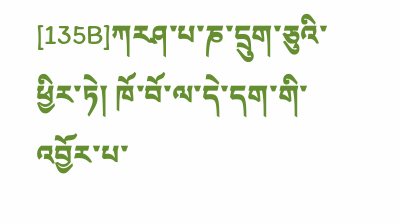[135B]ཀརཤ་པ་ཎ་དྲུག་ཅུའི་ཕྱིར་ཏེ། ཁོ་བོ་ལ་དེ་དག་གི་འབྱོར་པ་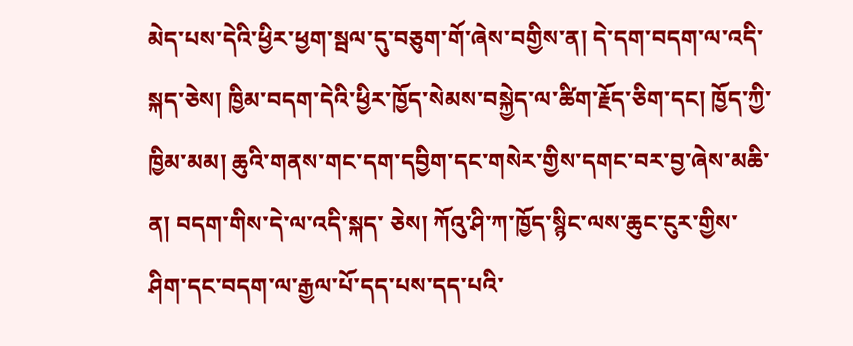མེད་པས་དེའི་ཕྱིར་ཕྱག་སྦལ་དུ་བཅུག་གོ་ཞེས་བགྱིས་ན། དེ་དག་བདག་ལ་འདི་ སྐད་ཅེས། ཁྱིམ་བདག་དེའི་ཕྱིར་ཁྱོད་སེམས་བསྐྱེད་ལ་ཚིག་རྗོད་ཅིག་དང། ཁྱོད་ཀྱི་ཁྱིམ་མམ། ཆུའི་གནས་གང་དག་དབྱིག་དང་གསེར་གྱིས་དགང་བར་བྱ་ཞེས་མཆི་ན། བདག་གིས་དེ་ལ་འདི་སྐད་ ཅེས། ཀོའུ་ཤི་ཀ་ཁྱོད་སྙིང་ལས་ཆུང་ངུར་གྱིས་ཤིག་དང་བདག་ལ་རྒྱལ་པོ་དད་པས་དད་པའི་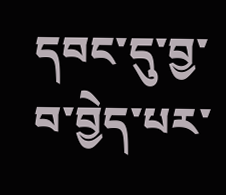དབང་དུ་བྱ་བ་བྱེད་པར་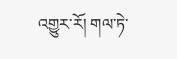འགྱུར་རོ། གལ་ཏེ་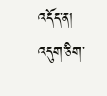འདོད་ན། འདུག་ཅིག་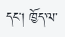དང། ཁྱོད་ལ་